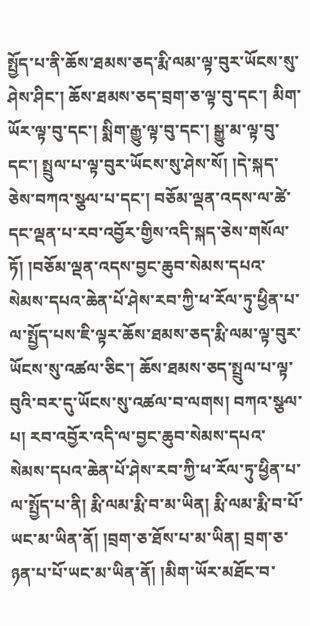སྤྱོད་པ་ནི་ཆོས་ཐམས་ཅད་རྨི་ལམ་ལྟ་བུར་ཡོངས་སུ་ཤེས་ཤིང་། ཆོས་ཐམས་ཅད་བྲག་ཅ་ལྟ་བུ་དང་། མིག་ཡོར་ལྟ་བུ་དང་། སྨིག་རྒྱུ་ལྟ་བུ་དང་། སྒྱུ་མ་ལྟ་བུ་དང་། སྤྲུལ་པ་ལྟ་བུར་ཡོངས་སུ་ཤེས་སོ། །དེ་སྐད་ཅེས་བཀའ་སྩལ་པ་དང་། བཅོམ་ལྡན་འདས་ལ་ཚེ་དང་ལྡན་པ་རབ་འབྱོར་གྱིས་འདི་སྐད་ཅེས་གསོལ་ཏོ། །བཅོམ་ལྡན་འདས་བྱང་ཆུབ་སེམས་དཔའ་སེམས་དཔའ་ཆེན་པོ་ཤེས་རབ་ཀྱི་ཕ་རོལ་ཏུ་ཕྱིན་པ་ལ་སྤྱོད་པས་ཇི་ལྟར་ཆོས་ཐམས་ཅད་རྨི་ལམ་ལྟ་བུར་ཡོངས་སུ་འཚལ་ཅིང་། ཆོས་ཐམས་ཅད་སྤྲུལ་པ་ལྟ་བུའི་བར་དུ་ཡོངས་སུ་འཚལ་བ་ལགས། བཀའ་སྩལ་པ། རབ་འབྱོར་འདི་ལ་བྱང་ཆུབ་སེམས་དཔའ་སེམས་དཔའ་ཆེན་པོ་ཤེས་རབ་ཀྱི་ཕ་རོལ་ཏུ་ཕྱིན་པ་ལ་སྤྱོད་པ་ནི། རྨི་ལམ་རྨི་བ་མ་ཡིན། རྨི་ལམ་རྨི་བ་པོ་ཡང་མ་ཡིན་ནོ། །བྲག་ཅ་ཐོས་པ་མ་ཡིན། བྲག་ཅ་ཉན་པ་པོ་ཡང་མ་ཡིན་ནོ། །མིག་ཡོར་མཐོང་བ་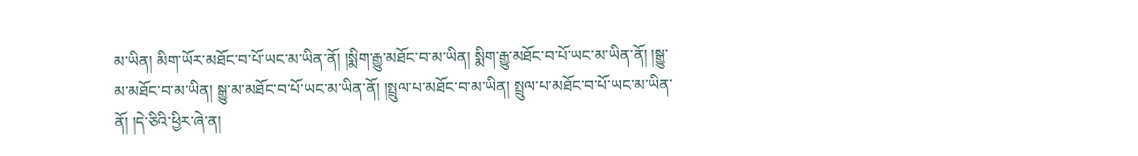མ་ཡིན། མིག་ཡོར་མཐོང་བ་པོ་ཡང་མ་ཡིན་ནོ། །སྨིག་རྒྱུ་མཐོང་བ་མ་ཡིན། སྨིག་རྒྱུ་མཐོང་བ་པོ་ཡང་མ་ཡིན་ནོ། །སྒྱུ་མ་མཐོང་བ་མ་ཡིན། སྒྱུ་མ་མཐོང་བ་པོ་ཡང་མ་ཡིན་ནོ། །སྤྲུལ་པ་མཐོང་བ་མ་ཡིན། སྤྲུལ་པ་མཐོང་བ་པོ་ཡང་མ་ཡིན་ནོ། །དེ་ཅིའི་ཕྱིར་ཞེ་ན།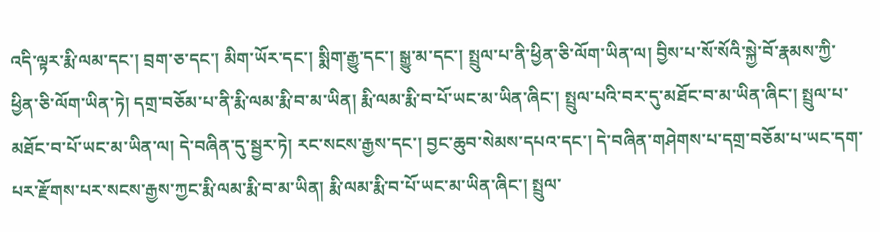འདི་ལྟར་རྨི་ལམ་དང་། བྲག་ཅ་དང་། མིག་ཡོར་དང་། སྨིག་རྒྱུ་དང་། སྒྱུ་མ་དང་། སྤྲུལ་པ་ནི་ཕྱིན་ཅི་ལོག་ཡིན་ལ། བྱིས་པ་སོ་སོའི་སྐྱེ་བོ་རྣམས་ཀྱི་ཕྱིན་ཅི་ལོག་ཡིན་ཏེ། དགྲ་བཅོམ་པ་ནི་རྨི་ལམ་རྨི་བ་མ་ཡིན། རྨི་ལམ་རྨི་བ་པོ་ཡང་མ་ཡིན་ཞིང་། སྤྲུལ་པའི་བར་དུ་མཐོང་བ་མ་ཡིན་ཞིང་། སྤྲུལ་པ་མཐོང་བ་པོ་ཡང་མ་ཡིན་ལ། དེ་བཞིན་དུ་སྦྱར་ཏེ། རང་སངས་རྒྱས་དང་། བྱང་ཆུབ་སེམས་དཔའ་དང་། དེ་བཞིན་གཤེགས་པ་དགྲ་བཅོམ་པ་ཡང་དག་པར་རྫོགས་པར་སངས་རྒྱས་ཀྱང་རྨི་ལམ་རྨི་བ་མ་ཡིན། རྨི་ལམ་རྨི་བ་པོ་ཡང་མ་ཡིན་ཞིང་། སྤྲུལ་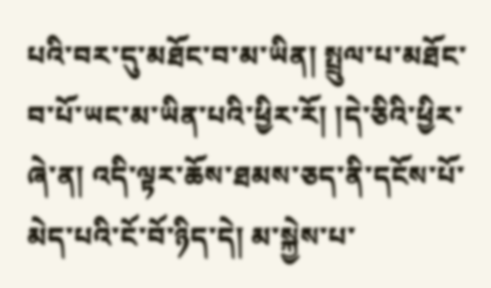པའི་བར་དུ་མཐོང་བ་མ་ཡིན། སྤྲུལ་པ་མཐོང་བ་པོ་ཡང་མ་ཡིན་པའི་ཕྱིར་རོ། །དེ་ཅིའི་ཕྱིར་ཞེ་ན། འདི་ལྟར་ཆོས་ཐམས་ཅད་ནི་དངོས་པོ་མེད་པའི་ངོ་བོ་ཉིད་དེ། མ་སྐྱེས་པ་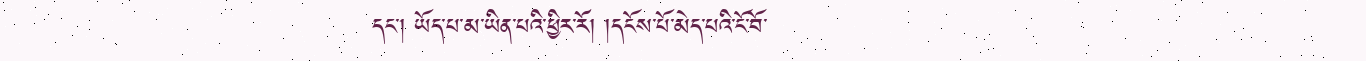དང་། ཡོད་པ་མ་ཡིན་པའི་ཕྱིར་རོ། །དངོས་པོ་མེད་པའི་ངོ་བོ་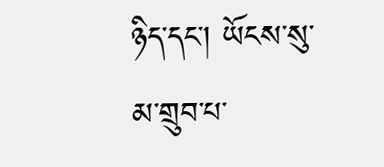ཉིད་དང་། ཡོངས་སུ་མ་གྲུབ་པ་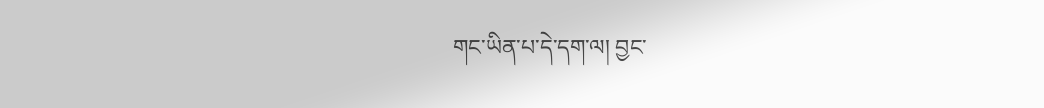གང་ཡིན་པ་དེ་དག་ལ། བྱང་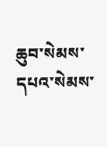ཆུབ་སེམས་དཔའ་སེམས་